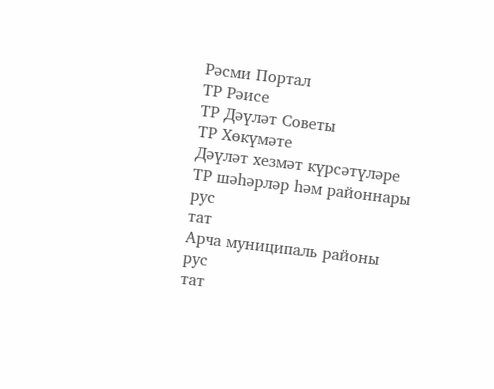Рәсми Портал
ТР Рәисе
ТР Дәүләт Советы
ТР Хөкүмәте
Дәүләт хезмәт күрсәтүләре
ТР шәһәрләр һәм районнары
рус
тат
Арча муниципаль районы
рус
тат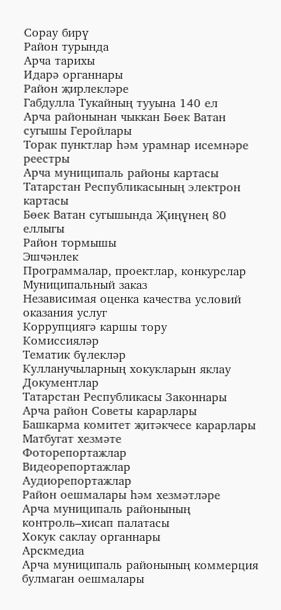Сорау бирү
Район турында
Арча тарихы
Идарә органнары
Район җирлекләре
Габдулла Тукайның тууына 140 ел
Арча районынан чыккан Бөек Ватан сугышы Геройлары
Торак пунктлар һәм урамнар исемнәре реестры
Арча муниципаль районы картасы
Татарстан Республикасының электрон картасы
Бөек Ватан сугышында Җиңүнең 80 еллыгы
Район тормышы
Эшчәнлек
Программалар, проектлар, конкурслар
Муниципальный заказ
Независимая оценка качества условий оказания услуг
Коррупциягә каршы тору
Комиссияләр
Тематик бүлекләр
Кулланучыларның хокукларын яклау
Документлар
Татарстан Республикасы Законнары
Арча район Советы карарлары
Башкарма комитет җитәкчесе карарлары
Матбугат хезмәте
Фоторепортажлар
Видеорепортажлар
Аудиорепортажлар
Район оешмалары һәм хезмәтләре
Арча муниципаль районының контроль–хисап палатасы
Хокук саклау органнары
Арскмедиа
Арча муниципаль районының коммерция булмаган оешмалары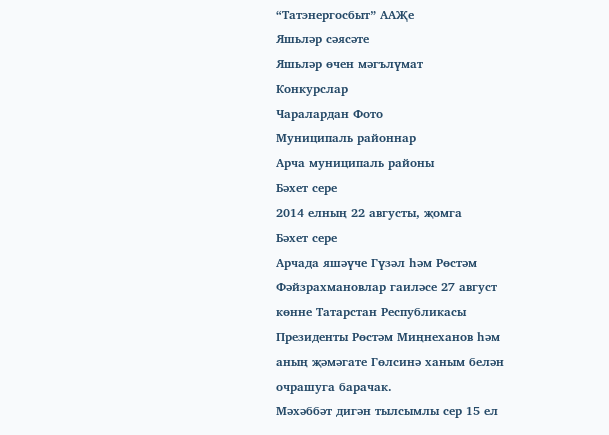“Татэнергосбыт” ААҖе
Яшьләр сәясәте
Яшьләр өчен мәгълүмат
Конкурслар
Чаралардан Фото
Муниципаль районнар
Арча муниципаль районы
Бәхет сере
2014 елның 22 августы, җомга
Бәхет сере
Арчада яшәүче Гүзәл һәм Рөстәм Фәйзрахмановлар гаиләсе 27 август көнне Татарстан Республикасы Президенты Рөстәм Миңнеханов һәм аның җәмәгате Гөлсинә ханым белән очрашуга барачак.
Мәхәббәт дигән тылсымлы сер 15 ел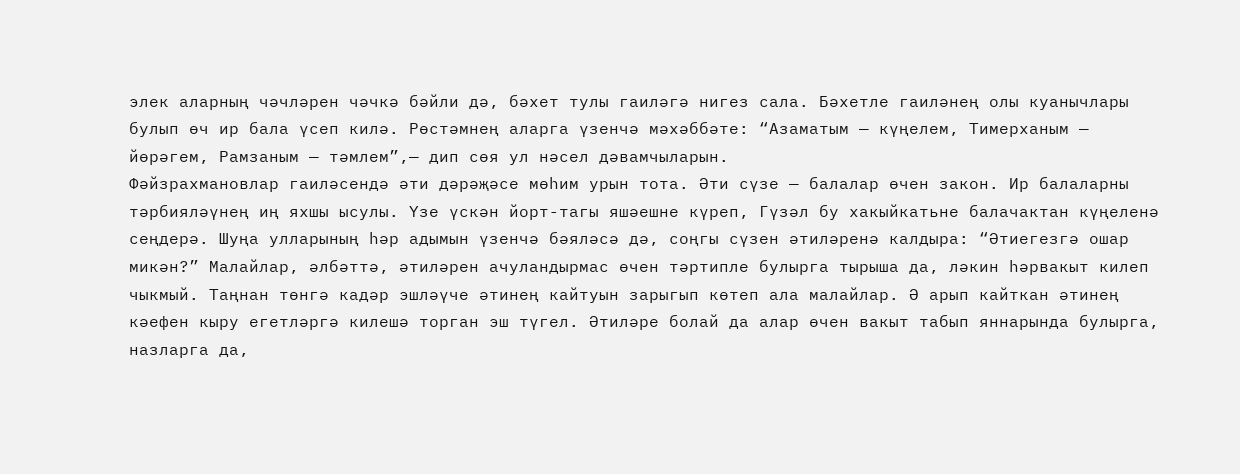элек аларның чәчләрен чәчкә бәйли дә, бәхет тулы гаиләгә нигез сала. Бәхетле гаиләнең олы куанычлары булып өч ир бала үсеп килә. Рөстәмнең аларга үзенчә мәхәббәте: “Азаматым — күңелем, Тимерханым — йөрәгем, Рамзаным — тәмлем”,— дип сөя ул нәсел дәвамчыларын.
Фәйзрахмановлар гаиләсендә әти дәрәҗәсе мөһим урын тота. Әти сүзе — балалар өчен закон. Ир балаларны тәрбияләүнең иң яхшы ысулы. Үзе үскән йорт-тагы яшәешне күреп, Гүзәл бу хакыйкатьне балачактан күңеленә сеңдерә. Шуңа улларының һәр адымын үзенчә бәяләсә дә, соңгы сүзен әтиләренә калдыра: “Әтиегезгә ошар микән?” Малайлар, әлбәттә, әтиләрен ачуландырмас өчен тәртипле булырга тырыша да, ләкин һәрвакыт килеп чыкмый. Таңнан төнгә кадәр эшләүче әтинең кайтуын зарыгып көтеп ала малайлар. Ә арып кайткан әтинең кәефен кыру егетләргә килешә торган эш түгел. Әтиләре болай да алар өчен вакыт табып яннарында булырга, назларга да,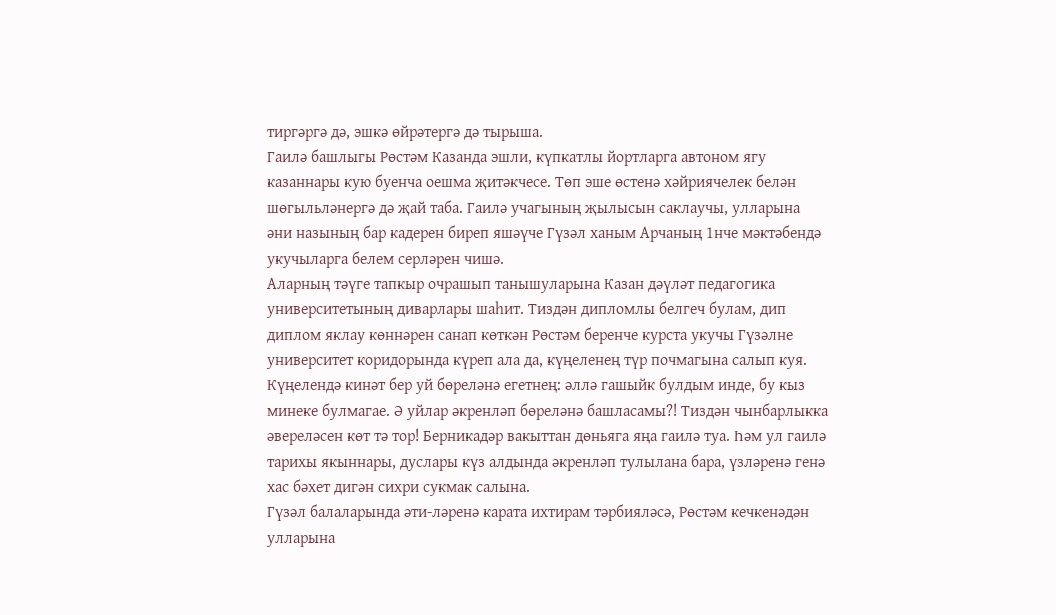тиргәргә дә, эшкә өйрәтергә дә тырыша.
Гаилә башлыгы Рөстәм Казанда эшли, күпкатлы йортларга автоном ягу казаннары кую буенча оешма җитәкчесе. Төп эше өстенә хәйриячелек белән шөгыльләнергә дә җай таба. Гаилә учагының җылысын саклаучы, улларына әни назының бар кадерен биреп яшәүче Гүзәл ханым Арчаның 1нче мәктәбендә укучыларга белем серләрен чишә.
Аларның тәүге тапкыр очрашып танышуларына Казан дәүләт педагогика университетының диварлары шаһит. Тиздән дипломлы белгеч булам, дип диплом яклау көннәрен санап көткән Рөстәм беренче курста укучы Гүзәлне университет коридорында күреп ала да, күңеленең түр почмагына салып куя. Күңелендә кинәт бер уй бөреләнә егетнең: әллә гашыйк булдым инде, бу кыз минеке булмагае. Ә уйлар әкренләп бөреләнә башласамы?! Тиздән чынбарлыкка әвереләсен көт тә тор! Берникадәр вакыттан дөньяга яңа гаилә туа. Һәм ул гаилә тарихы якыннары, дуслары күз алдында әкренләп тулылана бара, үзләренә генә хас бәхет дигән сихри сукмак салына.
Гүзәл балаларында әти-ләренә карата ихтирам тәрбияләсә, Рөстәм кечкенәдән улларына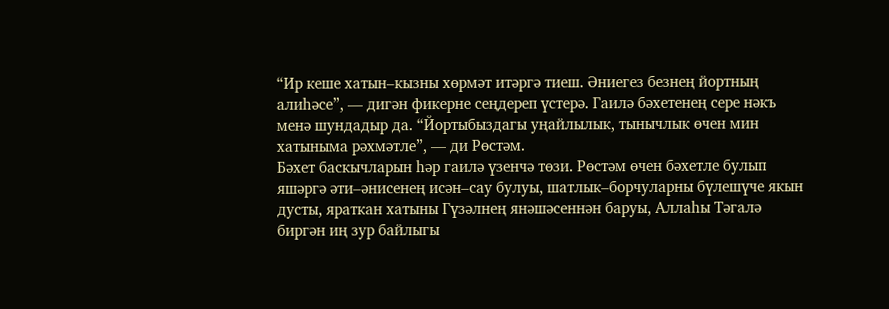“Ир кеше хатын–кызны хөрмәт итәргә тиеш. Әниегез безнең йортның алиһәсе”, — дигән фикерне сеңдереп үстерә. Гаилә бәхетенең сере нәкъ менә шундадыр да. “Йортыбыздагы уңайлылык, тынычлык өчен мин хатыныма рәхмәтле”, — ди Рөстәм.
Бәхет баскычларын һәр гаилә үзенчә төзи. Рөстәм өчен бәхетле булып яшәргә әти–әнисенең исән–сау булуы, шатлык–борчуларны бүлешүче якын дусты, яраткан хатыны Гүзәлнең янәшәсеннән баруы, Аллаһы Тәгалә биргән иң зур байлыгы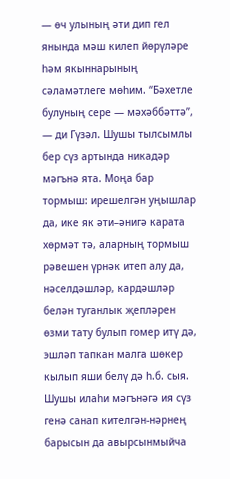— өч улының әти дип гел янында мәш килеп йөрүләре һәм якыннарының сәламәтлеге мөһим. “Бәхетле булуның сере — мәхәббәттә”, — ди Гүзәл. Шушы тылсымлы бер сүз артында никадәр мәгънә ята. Моңа бар тормыш: ирешелгән уңышлар да, ике як әти–әнигә карата хөрмәт тә, аларның тормыш рәвешен үрнәк итеп алу да, нәселдәшләр, кардәшләр белән туганлык җепләрен өзми тату булып гомер итү дә, эшләп тапкан малга шөкер кылып яши белү дә һ.б. сыя. Шушы илаһи мәгънәгә ия сүз генә санап кителгән-нәрнең барысын да авырсынмыйча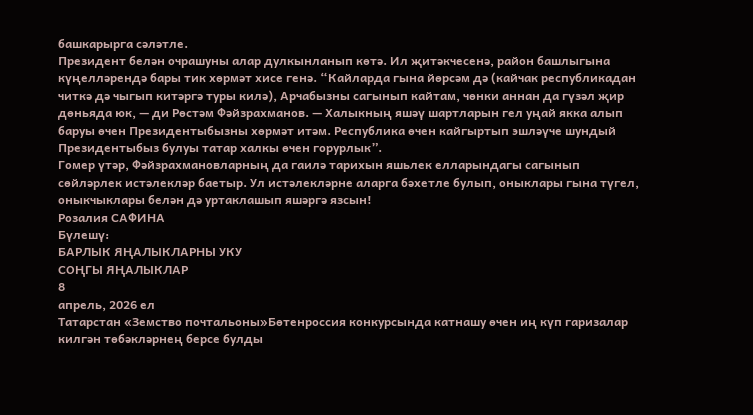башкарырга сәләтле.
Президент белән очрашуны алар дулкынланып көтә. Ил җитәкчесенә, район башлыгына күңелләрендә бары тик хөрмәт хисе генә. “Кайларда гына йөрсәм дә (кайчак республикадан читкә дә чыгып китәргә туры килә), Арчабызны сагынып кайтам, чөнки аннан да гүзәл җир дөньяда юк, — ди Рөстәм Фәйзрахманов. — Халыкның яшәү шартларын гел уңай якка алып баруы өчен Президентыбызны хөрмәт итәм. Республика өчен кайгыртып эшләүче шундый Президентыбыз булуы татар халкы өчен горурлык”.
Гомер үтәр, Фәйзрахмановларның да гаилә тарихын яшьлек елларындагы сагынып сөйләрлек истәлекләр баетыр. Ул истәлекләрне аларга бәхетле булып, оныклары гына түгел, оныкчыклары белән дә уртаклашып яшәргә язсын!
Розалия САФИНА
Бүлешү:
БАРЛЫК ЯҢАЛЫКЛАРНЫ УКУ
СОҢГЫ ЯҢАЛЫКЛАР
8
апрель, 2026 ел
Татарстан «Земство почтальоны»Бөтенроссия конкурсында катнашу өчен иң күп гаризалар килгән төбәкләрнең берсе булды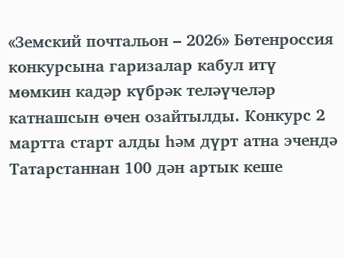«Земский почтальон – 2026» Бөтенроссия конкурсына гаризалар кабул итү мөмкин кадәр күбрәк теләүчеләр катнашсын өчен озайтылды. Конкурс 2 мартта старт алды һәм дүрт атна эчендә Татарстаннан 100 дән артык кеше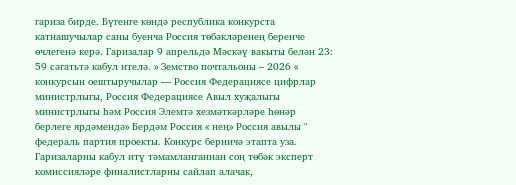гариза бирде. Бүгенге көндә республика конкурста катнашучылар саны буенча Россия төбәкләренең беренче өчлегенә керә. Гаризалар 9 апрельдә Мәскәү вакыты белән 23: 59 сәгатьтә кабул ителә. » Земство почтальоны – 2026 « конкурсын оештыручылар — Россия Федерациясе цифрлар министрлыгы, Россия Федерациясе Авыл хуҗалыгы министрлыгы һәм Россия Элемтә хезмәткәрләре һөнәр берлеге ярдәмендә» Бердәм Россия « нең» Россия авылы " федераль партия проекты. Конкурс берничә этапта уза. Гаризаларны кабул итү тәмамланганнан соң төбәк эксперт комиссияләре финалистларны сайлап алачак,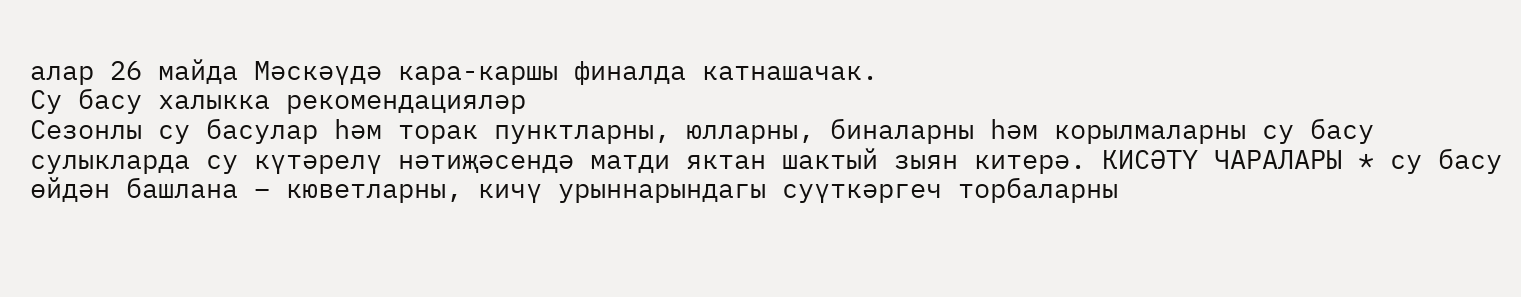алар 26 майда Мәскәүдә кара-каршы финалда катнашачак.
Су басу халыкка рекомендацияләр
Сезонлы су басулар һәм торак пунктларны, юлларны, биналарны һәм корылмаларны су басу сулыкларда су күтәрелү нәтиҗәсендә матди яктан шактый зыян китерә. КИСӘТҮ ЧАРАЛАРЫ * су басу өйдән башлана – кюветларны, кичү урыннарындагы суүткәргеч торбаларны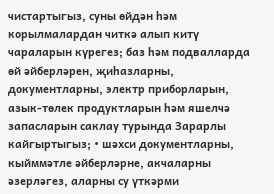чистартыгыз, суны өйдән һәм корылмалардан читкә алып китү чараларын күрегез; баз һәм подвалларда өй әйберләрен, җиһазларны, документларны, электр приборларын, азык-төлек продуктларын һәм яшелчә запасларын саклау турында Зарарлы кайгыртыгыз; • шәхси документларны, кыйммәтле әйберләрне, акчаларны әзерләгез, аларны су үткәрми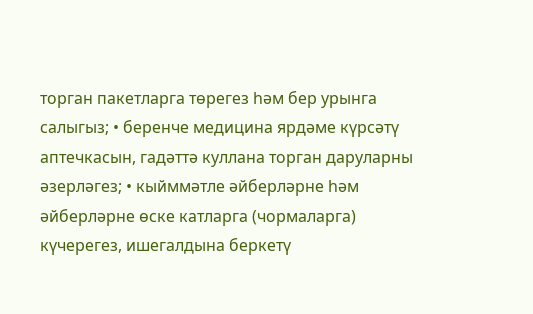торган пакетларга төрегез һәм бер урынга салыгыз; • беренче медицина ярдәме күрсәтү аптечкасын, гадәттә куллана торган даруларны әзерләгез; • кыйммәтле әйберләрне һәм әйберләрне өске катларга (чормаларга) күчерегез, ишегалдына беркетү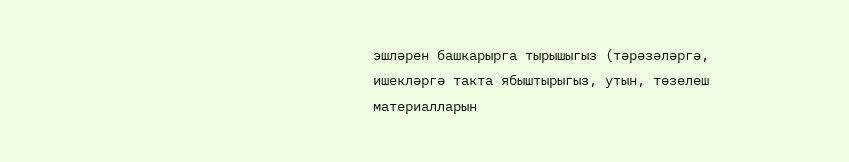эшләрен башкарырга тырышыгыз (тәрәзәләргә, ишекләргә такта ябыштырыгыз, утын, төзелеш материалларын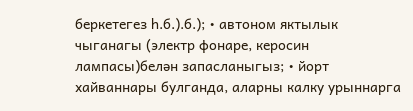беркетегез һ.б.).б.); • автоном яктылык чыганагы (электр фонаре, керосин лампасы)белән запасланыгыз; • йорт хайваннары булганда, аларны калку урыннарга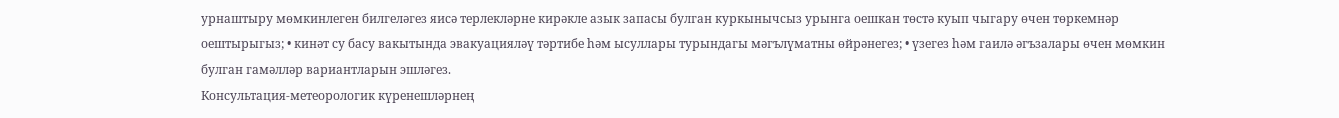урнаштыру мөмкинлеген билгеләгез яисә терлекләрне кирәкле азык запасы булган куркынычсыз урынга оешкан төстә куып чыгару өчен төркемнәр оештырыгыз; • кинәт су басу вакытында эвакуацияләү тәртибе һәм ысуллары турындагы мәгълүматны өйрәнегез; • үзегез һәм гаилә әгъзалары өчен мөмкин булган гамәлләр вариантларын эшләгез.
Консультация-метеорологик күренешләрнең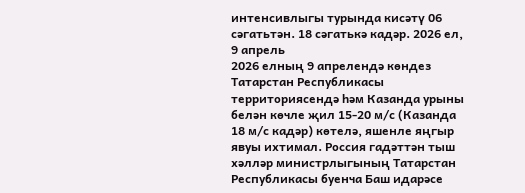интенсивлыгы турында кисәтү 06 сәгатьтән. 18 сәгатькә кадәр. 2026 ел, 9 апрель
2026 елның 9 апрелендә көндез Татарстан Республикасы территориясендә һәм Казанда урыны белән көчле җил 15-20 м/с (Казанда 18 м/с кадәр) көтелә, яшенле яңгыр явуы ихтимал. Россия гадәттән тыш хәлләр министрлыгының Татарстан Республикасы буенча Баш идарәсе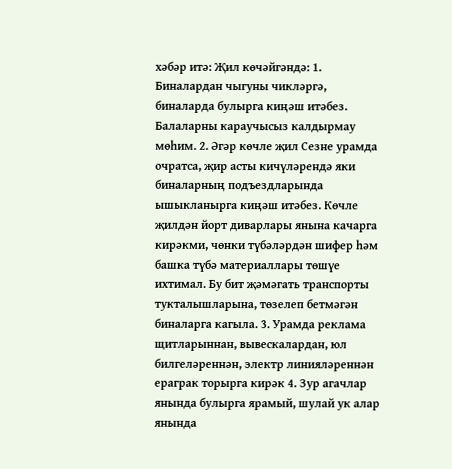хәбәр итә: Җил көчәйгәндә: 1. Биналардан чыгуны чикләргә, биналарда булырга киңәш итәбез. Балаларны караучысыз калдырмау мөһим. 2. Әгәр көчле җил Сезне урамда очратса, җир асты кичүләрендә яки биналарның подъездларында ышыкланырга киңәш итәбез. Көчле җилдән йорт диварлары янына качарга кирәкми, чөнки түбәләрдән шифер һәм башка түбә материаллары төшүе ихтимал. Бу бит җәмәгать транспорты тукталышларына, төзелеп бетмәгән биналарга кагыла. 3. Урамда реклама щитларыннан, вывескалардан, юл билгеләреннән, электр линияләреннән ераграк торырга кирәк 4. Зур агачлар янында булырга ярамый, шулай ук алар янында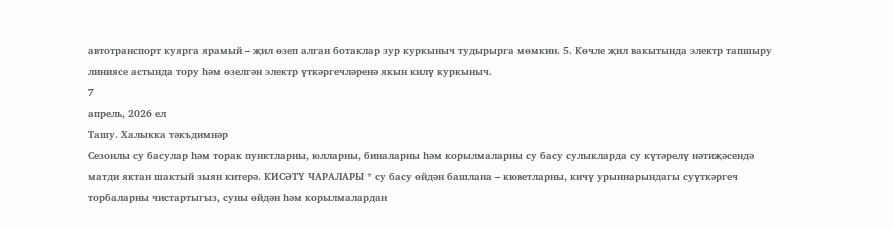автотранспорт куярга ярамый – җил өзеп алган ботаклар зур куркыныч тудырырга мөмкин. 5. Көчле җил вакытында электр тапшыру линиясе астында тору һәм өзелгән электр үткәргечләренә якын килү куркыныч.
7
апрель, 2026 ел
Ташу. Халыкка тәкъдимнәр
Сезонлы су басулар һәм торак пунктларны, юлларны, биналарны һәм корылмаларны су басу сулыкларда су күтәрелү нәтиҗәсендә матди яктан шактый зыян китерә. КИСӘТҮ ЧАРАЛАРЫ * су басу өйдән башлана – кюветларны, кичү урыннарындагы суүткәргеч торбаларны чистартыгыз, суны өйдән һәм корылмалардан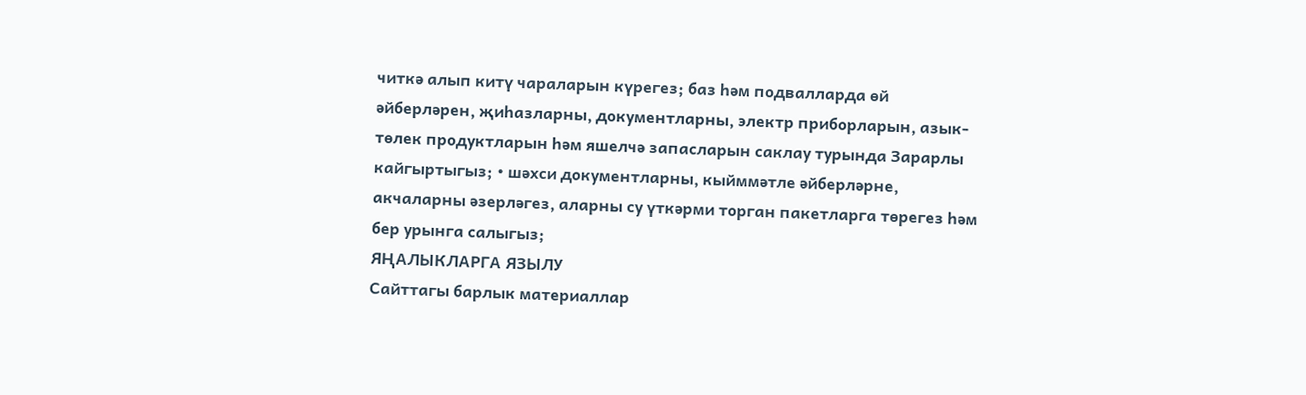читкә алып китү чараларын күрегез; баз һәм подвалларда өй әйберләрен, җиһазларны, документларны, электр приборларын, азык-төлек продуктларын һәм яшелчә запасларын саклау турында Зарарлы кайгыртыгыз; • шәхси документларны, кыйммәтле әйберләрне, акчаларны әзерләгез, аларны су үткәрми торган пакетларга төрегез һәм бер урынга салыгыз;
ЯҢАЛЫКЛАРГА ЯЗЫЛУ
Сайттагы барлык материаллар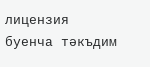лицензия буенча тәкъдим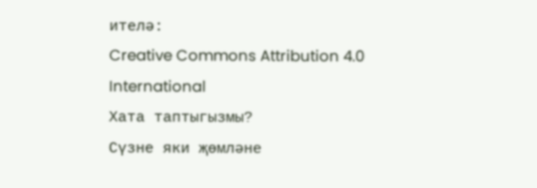ителә:
Creative Commons Attribution 4.0 International
Хата таптыгызмы?
Сүзне яки җөмләне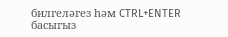билгеләгез һәм CTRL+ENTER басыгыз